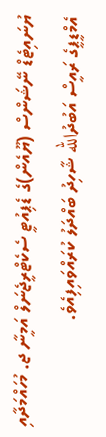ޔުނައިޓެޑް ނޭޝަންސް (ޔޫއެން)ގެ ޑެޕިއުޓީ ސެކެޓްރީޖެނަލް އަމީނާ ޖ. މުހައްމަދާއި އެމްޑީޕީގެ ރައީސް އަބުދުالله ޝާހިދު ބައްދަލު ކުރައްވައިފިއެވެ.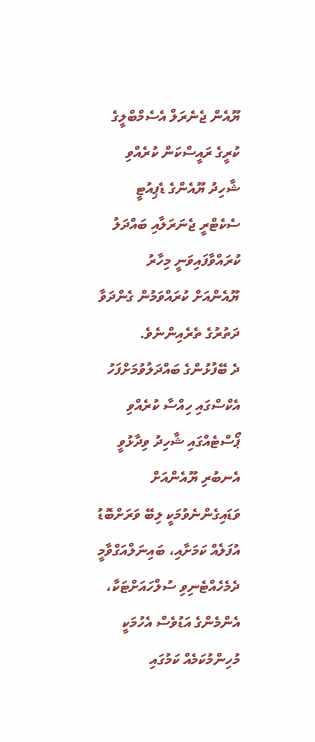ޔޫއެން ޖެނެރަލް އެސެމްބްލީގެ ކުރީގެ ރައީސްކަން ކުރެއްވި ޝާހިދު ޔޫއެންގެ ޑެޕިއުޓީ ސެކެޓްރީ ޖެނަރަލާއި ބައްދަލު ކުރައްވާފައިވަނީ މިހާރު ޔޫއެންއަށް ކުރައްވަމުން ގެންދަވާ ދަތުރުގެ ތެރެއިންނެވެ.
ދެ ބޭފުޅުންގެ ބައްދަލުވުމަށްފަހު އެކްސްގައި ހިއްސާ ކުރެއްވި ޕޯސްޓެއްގައި ޝާހިދު ވިދާޅުވީ އެނބުރި ޔޫއެންއަށް ވަޑައިގެންނެވުމަކީ ލިބޭ ވަރަށްބޮޑު އުފަލެއް ކަމަށާއި، ބައިނަލްއަގްވާމީ ދެމެހެއްޓެނިވި ސުލްހައަށްޓަކާ، އެންމެންގެ އަޑުވެސް އެހުމަކީ މުހިންމުކަމެއް ކަމުގައި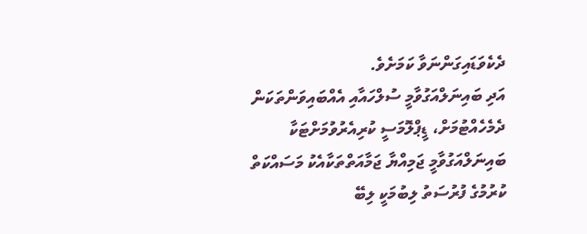ދެކެވަޑައިގަންނަވާ ކަމަށެވެ.
އަދި ބައިނަލްއަގުވާމީ ސުލްހައާއި އެއްބައިވަންތަކަން ދެމެހެއްޓުމަށް، ޑީޕްލޮމަސީ ކުރިއެރުވުމަށްޓަކާ ބައިނަލްއަގުވާމީ ޖަމިއްޔާ ޖަމާއަތްތަކާއެކު މަސައްކަތް ކުރުމުގެ ފުރުސަތު ލިބުމަކީ ލިބޭ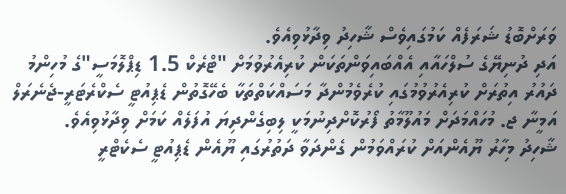ވަރަށްބޮޑު ޝަރަފެއް ކަމުގައިވެސް ޝާހިދު ވިދާޅުވިއެވެ.
އަދި ދުނިޔޭގެ ސުލްހައާއި އެއްބައިވަންތަކަން ކުރިއެރުވުމަށް "ޓްރެކް 1.5 ޑިޕްލޮމަސީ"ގެ މުހިންމު ދައުރު އިތުރަށް ކުރިއެރުވުމުގައި ކުރެވެމުންދާ މަސައްކަތްތަކާ ބެހޭގޮތުން ޑެޕިއުޓީ ސެކްރެޓަރީ-ޖެނެރަލް އަމީނާ ޖ. މުހައްމަދަށް މައުލޫމާތު ފޯރުކޮށްދިނުމަކީ ލިބިގެންދިޔަ އުފަލެއް ކަމަށް ވިދާޅުވިއެވެ.
ޝާހިދު މިހާރު ޔޫއެންއަށް ކުރައްވަމުން ގެންދަވާ ދަތުރުގައި ޔޫއެން ޑެޕިއުޓީ ސެކެޓްރީ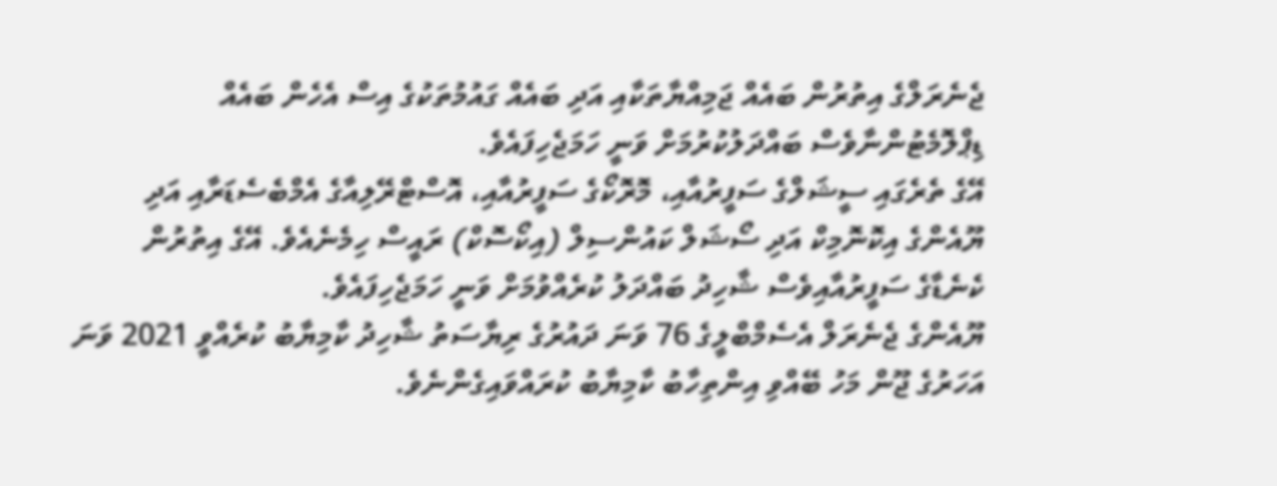ޖެނެރަލްގެ އިތުރުން ބައެއް ޖަމިއްޔާތަކާއި އަދި ބައެއް ގައުމުތަކުގެ އިސް އެހެން ބައެއް ޑިޕްލޮމެޓުންނާވެސް ބައްދަލުކުރުމަށް ވަނީ ހަމަޖެހިފައެވެ.
އޭގެ ތެރެގައި ސީޝަލްގެ ސަފީރުއާއި، މޮރޮކޯގެ ސަފީރުއާއި، އޮސްޓްރޭލިއާގެ އެމްބެސެޑަރާއި އަދި ޔޫއެންގެ އިކޮނޮމިކް އަދި ސޯޝަލް ކައުންސިލް (އިކޯސޮކް) ރައީސް ހިމެނެއެވެ. އޭގެ އިތުރުން ކެނެޑާގެ ސަފީރުއާއިވެސް ޝާހިދު ބައްދަލު ކުރެއްވުމަށް ވަނީ ހަމަޖެހިފައެވެ.
ޔޫއެންގެ ޖެނެރަލް އެސެމްބްލީގެ 76 ވަނަ ދައުރުގެ ރިޔާސަތު ޝާހިދު ކާމިޔާބު ކުރެއްވީ 2021 ވަނަ އަހަރުގެ ޖޫން މަހު ބޭއްވި އިންތިހާބު ކާމިޔާބު ކުރައްވައިގެންނެވެ.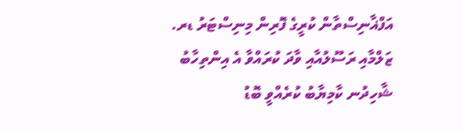އަފްޣާނިސްތާން ކުރީގެ ފޮރިން މިނިސްޓަރު ޑރ. ޒަލްމާއި ރަސޫލުއާއި ވާދަ ކުރައްވާ އެ އިންތިހާބު ޝާހިދުނ ކާމިޔާބު ކުރެއްވީ ބޮޑު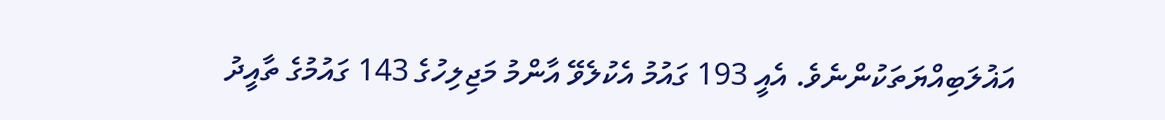އަޣުލަބިއްޔަތަކުންނެވެ. އެއީ 193 ގައުމު އެކުލެވޭ އާންމު މަޖިލިހުގެ 143 ގައުމުގެ ތާއީދު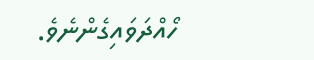ހޯއްދަވައިގެންނެވެ.